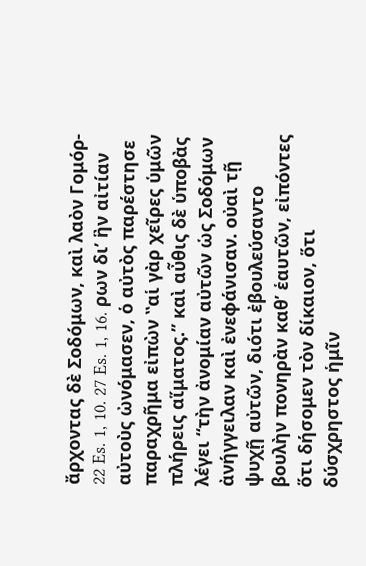ἄρχοντας δὲ Σοδόμων, καὶ λαὸν Γομόρ- 22 Es. 1, 10. 27 Es. 1, 16. ρων δι’ ἣν αἰτίαν αὐτοὺς ὠνόμασεν, ὁ αὐτὸς παρέστησε παραχρῆμα εἰπὼν ‟αἱ γὰρ χεῖρες ὑμῶν πλήρεις αἵματος.” καὶ αὖθις δὲ ὑποβὰς λέγει “τὴν ἀνομίαν αὐτῶν ὡς Σοδόμων ἀνήγγειλαν καὶ ἐνεφάνισαν. οὐαὶ τῇ ψυχῇ αὐτῶν, διότι ἐβουλεύσαντο βουλὴν πονηρὰν καθ’ ἑαυτῶν, εἰπόντες ὅτι δήσομεν τὸν δίκαιον, ὅτι δύσχρηστος ἡμῖν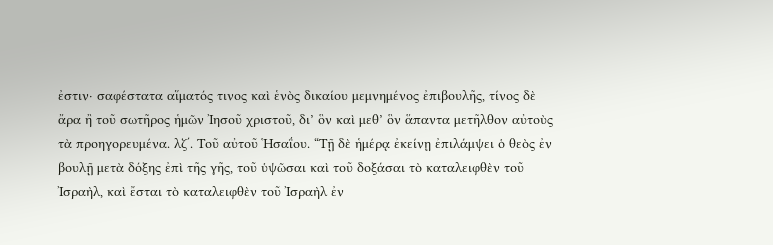ἐστιν· σαφέστατα αἵματός τινος καὶ ἑνὸς δικαίου μεμνημένος ἐπιβουλῆς, τίνος δὲ ἄρα ἢ τοῦ σωτῆρος ἡμῶν Ἰησοῦ χριστοῦ, δι’ ὃν καὶ μεθ’ ὃν ἅπαντα μετῆλθον αὐτοὺς τὰ προηγορευμένα. λζ΄. Τοῦ αὐτοῦ Ἡσαΐου. “Τῇ δὲ ἡμέρᾳ ἐκείνῃ ἐπιλάμψει ὁ θεὸς ἐν βουλῇ μετὰ δόξης ἐπὶ τῆς γῆς, τοῦ ὑψῶσαι καὶ τοῦ δοξάσαι τὸ καταλειφθὲν τοῦ Ἰσραὴλ, καὶ ἔσται τὸ καταλειφθὲν τοῦ Ἰσραὴλ ἐν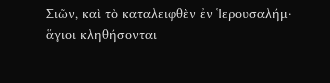Σιῶν, καὶ τὸ καταλειφθὲν ἐν Ἱερουσαλήμ· ἅγιοι κληθήσονται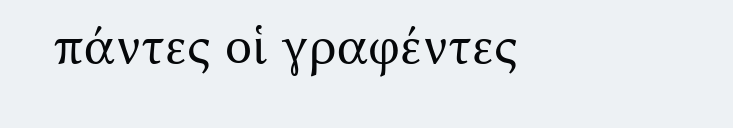πάντες οἱ γραφέντες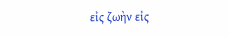εἰς ζωὴν εἰς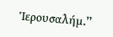Ἱερουσαλήμ.”